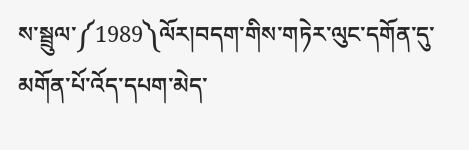ས་སྦྲུལ་༼1989༽ལོར།བདག་གིས་གཏེར་ལུང་དགོན་དུ་མགོན་པོ་འོད་དཔག་མེད་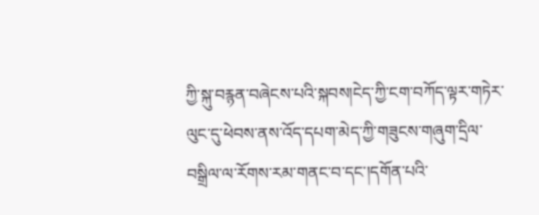ཀྱི་སྐུ་བརྙན་བཞེངས་པའི་སྐབས།ངེད་ཀྱི་ངག་བཀོད་ལྟར་གཏེར་ལུང་དུ་ཕེབས་ནས་འོད་དཔག་མེད་ཀྱི་གཟུངས་གཞུག་དྲིལ་བསྒྲིལ་ལ་རོགས་རམ་གནང་བ་དང་།དགོན་པའི་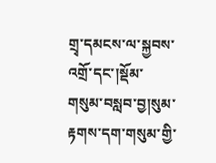གྲྭ་དམངས་ལ་སྐྱབས་འགྲོ་དང་།སྡོམ་གསུམ་བསླབ་བྱ།སུམ་རྟགས་དག་གསུམ་གྱི་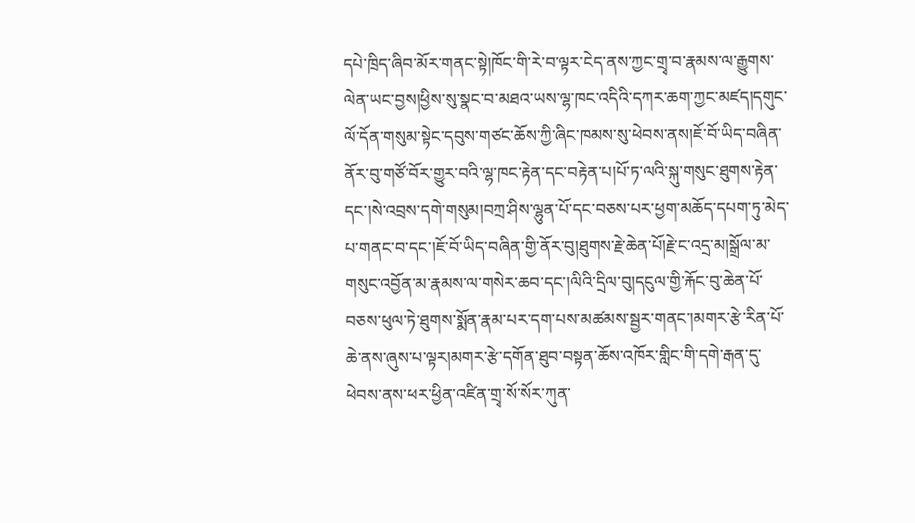དཔེ་ཁྲིད་ཞིབ་མོར་གནང་སྟེ།ཁོང་གི་རེ་བ་ལྟར་ངེད་ནས་ཀྱང་གྲྭ་བ་རྣམས་ལ་རྒྱུགས་ལེན་ཡང་བྱས།ཕྱིས་སུ་སྣང་བ་མཐའ་ཡས་ལྷ་ཁང་འདིའི་དཀར་ཆག་ཀྱང་མཛད།དགུང་ལོ་དོན་གསུམ་སྟེང་དབུས་གཙང་ཆོས་ཀྱི་ཞིང་ཁམས་སུ་ཕེབས་ནས།ཇོ་བོ་ཡིད་བཞིན་ནོར་བུ་གཙོ་བོར་གྱུར་བའི་ལྷ་ཁང་རྟེན་དང་བརྟེན་པ།པོ་ཏ་ལའི་སྐུ་གསུང་ཐུགས་རྟེན་དང་།སེ་འབྲས་དགེ་གསུམ།བཀྲ་ཤིས་ལྷུན་པོ་དང་བཅས་པར་ཕྱག་མཆོད་དཔག་ཏུ་མེད་པ་གནང་བ་དང་།ཇོ་བོ་ཡིད་བཞིན་གྱི་ནོར་བུ།ཐུགས་རྗེ་ཆེན་པོ།རྗེ་ང་འདྲ་མ།སྒྲོལ་མ་གསུང་འབྱོན་མ་རྣམས་ལ་གསེར་ཆབ་དང་།ལིའི་དྲིལ་བུ།དངུལ་གྱི་རྐོང་བུ་ཆེན་པོ་བཅས་ཕུལ་ཏེ་ཐུགས་སྨོན་རྣམ་པར་དག་པས་མཚམས་སྦྱར་གནང་།མགར་རྩེ་རིན་པོ་ཆེ་ནས་ཞུས་པ་ལྟར།མགར་རྩེ་དགོན་ཐུབ་བསྟན་ཆོས་འཁོར་གླིང་གི་དགེ་རྒན་དུ་ཕེབས་ནས་ཕར་ཕྱིན་འཛིན་གྲྭ་སོ་སོར་ཀུན་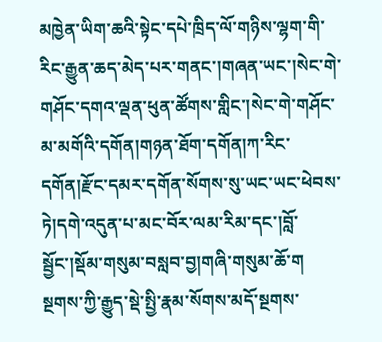མཁྱེན་ཡིག་ཆའི་སྟེང་དཔེ་ཁྲིད་ལོ་གཉིས་ལྷག་གི་རིང་རྒྱུན་ཆད་མེད་པར་གནང་།གཞན་ཡང་།སེང་གེ་གཤོང་དགའ་ལྡན་ཕུན་ཚོགས་གླིང་།སེང་གེ་གཤོང་མ་མགོའི་དགོན།གཉན་ཐོག་དགོན།ཀ་རིང་དགོན།རྫོང་དམར་དགོན་སོགས་སུ་ཡང་ཡང་ཕེབས་ཏེ།དགེ་འདུན་པ་མང་བོར་ལམ་རིམ་དང་།བློ་སྦྱོང་།སྡོམ་གསུམ་བསླབ་བྱ།གཞི་གསུམ་ཆོ་ག སྔགས་ཀྱི་རྒྱུད་སྡེ་སྤྱི་རྣམ་སོགས་མདོ་སྔགས་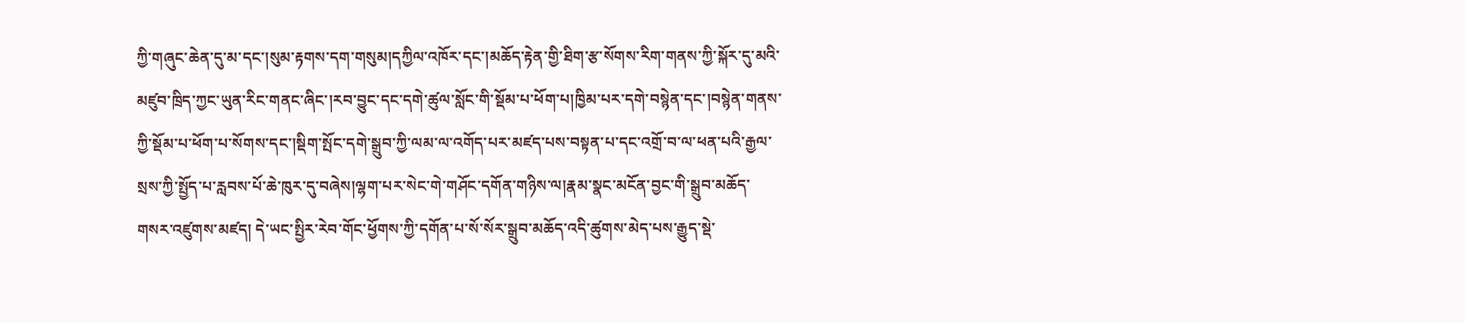ཀྱི་གཞུང་ཆེན་དུ་མ་དང་།སུམ་རྟགས་དག་གསུམ།དཀྱིལ་འཁོར་དང་།མཆོད་རྟེན་གྱི་ཐིག་རྩ་སོགས་རིག་གནས་ཀྱི་སྐོར་དུ་མའི་མཛུབ་ཁྲིད་ཀྱང་ཡུན་རིང་གནང་ཞིང་།རབ་བྱུང་དང་དགེ་ཚུལ་སློང་གི་སྡོམ་པ་ཕོག་པ།ཁྱིམ་པར་དགེ་བསྙེན་དང་།བསྙེན་གནས་ཀྱི་སྡོམ་པ་ཕོག་པ་སོགས་དང་།སྡིག་སྤོང་དགེ་སྒྲུབ་ཀྱི་ལམ་ལ་འགོད་པར་མཛད་པས་བསྟན་པ་དང་འགྲོ་བ་ལ་ཕན་པའི་རྒྱལ་སྲས་ཀྱི་སྤྱོད་པ་རླབས་པོ་ཆེ་ཁུར་དུ་བཞེས།ལྷག་པར་སེང་གེ་གཤོང་དགོན་གཉིས་ལ།རྣམ་སྣང་མངོན་བྱང་གི་སྒྲུབ་མཆོད་གསར་འཛུགས་མཛད། དེ་ཡང་སྤྱིར་རེབ་གོང་ཕྱོགས་ཀྱི་དགོན་པ་སོ་སོར་སྒྲུབ་མཆོད་འདི་ཚུགས་མེད་པས་རྒྱུད་སྡེ་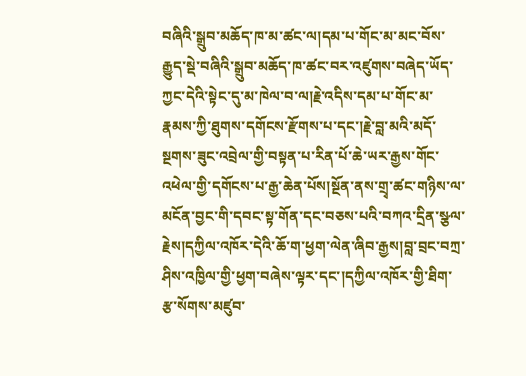བཞིའི་སྒྲུབ་མཆོད་ཁ་མ་ཚང་ལ།དམ་པ་གོང་མ་མང་བོས་རྒྱུད་སྡེ་བཞིའི་སྒྲུབ་མཆོད་ཁ་ཚང་བར་འཛུགས་བཞེད་ཡོད་ཀྱང་དེའི་སྟེང་དུ་མ་ཁེལ་བ་ལ།རྗེ་འདིས་དམ་པ་གོང་མ་རྣམས་ཀྱི་ཐུགས་དགོངས་རྫོགས་པ་དང་།རྗེ་བླ་མའི་མདོ་སྔགས་ཟུང་འབྲེལ་གྱི་བསྟན་པ་རིན་པོ་ཆེ་ཡར་རྒྱས་གོང་འཕེལ་གྱི་དགོངས་པ་རྒྱ་ཆེན་པོས།སྔོན་ནས་གྲྭ་ཚང་གཉིས་ལ་མངོན་བྱང་གི་དབང་སྟ་གོན་དང་བཅས་པའི་བཀའ་དྲིན་སྩལ་རྗེས།དཀྱིལ་འཁོར་དེའི་ཆོ་ག་ཕྱག་ལེན་ཞིབ་རྒྱས།བླ་བྲང་བཀྲ་ཤིས་འཁྱིལ་གྱི་ཕྱག་བཞེས་ལྟར་དང་།དཀྱིལ་འཁོར་གྱི་ཐིག་རྩ་སོགས་མཛུབ་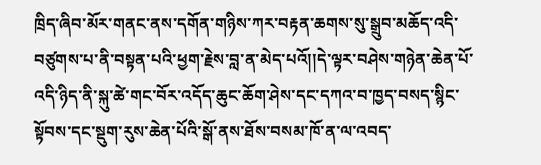ཁྲིད་ཞིབ་མོར་གནང་ནས་དགོན་གཉིས་ཀར་བརྟན་ཆགས་སུ་སྒྲུབ་མཆོད་འདི་བཙུགས་པ་ནི་བསྟན་པའི་ཕྱག་རྗེས་བླ་ན་མེད་པའོ།།དེ་ལྟར་བཤེས་གཉེན་ཆེན་པོ་འདི་ཉིད་ནི་སྐུ་ཚེ་གང་བོར་འདོད་ཆུང་ཆོག་ཤེས་དང་དཀའ་བ་ཁྱད་བསད་སྙིང་སྟོབས་དང་སྡུག་རུས་ཆེན་པོའི་སྒོ་ནས་ཐོས་བསམ་ཁོ་ན་ལ་འབད་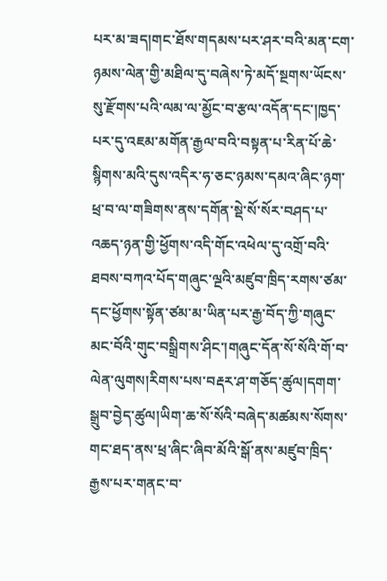པར་མ་ཟད།གང་ཐོས་གདམས་པར་ཤར་བའི་མན་ངག་ཉམས་ལེན་གྱི་མཐིལ་དུ་བཞེས་ཏེ་མདོ་སྔགས་ཡོངས་སུ་རྫོགས་པའི་ལམ་ལ་མྱོང་བ་རྩལ་འདོན་དང་།ཁྱད་པར་དུ་འཇམ་མགོན་རྒྱལ་བའི་བསྟན་པ་རིན་པོ་ཆེ་སྙིགས་མའི་དུས་འདིར་ཧ་ཅང་ཉམས་དམའ་ཞིང་ཉག་ཕྲ་བ་ལ་གཟིགས་ནས་དགོན་སྡེ་སོ་སོར་བཤད་པ་འཆད་ཉན་གྱི་ཕྱོགས་འདི་གོང་འཕེལ་དུ་འགྲོ་བའི་ཐབས་བཀའ་པོད་གཞུང་ལྔའི་མཛུབ་ཁྲིད་རགས་ཙམ་དང་ཕྱོགས་སྟོན་ཙམ་མ་ཡིན་པར་རྒྱ་བོད་ཀྱི་གཞུང་མང་བོའི་གུང་བསྒྲིགས་ཤིང་།གཞུང་དོན་སོ་སོའི་གོ་བ་ལེན་ལུགས།རིགས་པས་བརྡར་ཤ་གཅོད་ཚུལ།དགག་སྒྲུབ་བྱེད་ཚུལ།ཡིག་ཆ་སོ་སོའི་བཞེད་མཚམས་སོགས་གང་ཐད་ནས་ཕྲ་ཞིང་ཞིབ་མོའི་སྒོ་ནས་མཛུབ་ཁྲིད་རྒྱས་པར་གནང་བ་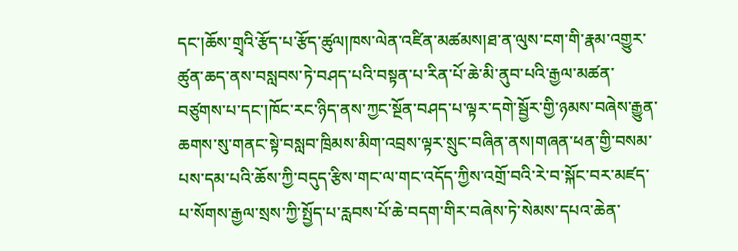དང་།ཆོས་གྲྭའི་རྩོད་པ་རྩོད་ཚུལ།ཁས་ལེན་འཛིན་མཚམས།ཐ་ན་ལུས་ངག་གི་རྣམ་འགྱུར་ཚུན་ཆད་ནས་བསླབས་ཏེ་བཤད་པའི་བསྟན་པ་རིན་པོ་ཆེ་མི་ནུབ་པའི་རྒྱལ་མཚན་བཙུགས་པ་དང་།ཁོང་རང་ཉིད་ནས་ཀྱང་སྔོན་བཤད་པ་ལྟར་དགེ་སྦྱོར་གྱི་ཉམས་བཞེས་རྒྱུན་ཆགས་སུ་གནང་སྟེ་བསླབ་ཁྲིམས་མིག་འབྲས་ལྟར་སྲུང་བཞིན་ནས།གཞན་ཕན་གྱི་བསམ་པས་དམ་པའི་ཆོས་ཀྱི་བདུད་རྩིས་གང་ལ་གང་འདོད་ཀྱིས་འགྲོ་བའི་རེ་བ་སྐོང་བར་མཛད་པ་སོགས་རྒྱལ་སྲས་ཀྱི་སྤྱོད་པ་རླབས་པོ་ཆེ་བདག་གིར་བཞེས་ཏེ་སེམས་དཔའ་ཆེན་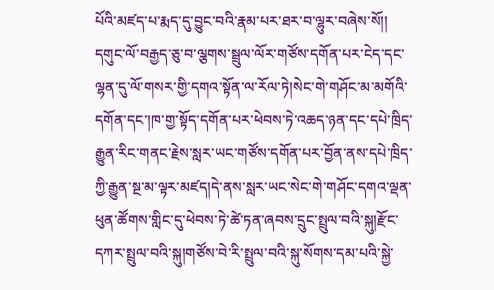པོའི་མཛད་པ་རྨད་དུ་བྱུང་བའི་རྣམ་པར་ཐར་བ་ལྷུར་བཞེས་སོ།།
དགུང་ལོ་བརྒྱད་ཅུ་བ་ལྕགས་སྦྲུལ་ལོར་གཙོས་དགོན་པར་ངེད་དང་ལྷན་དུ་ལོ་གསར་གྱི་དགའ་སྟོན་ལ་རོལ་ཏེ།སེང་གེ་གཤོང་མ་མགོའི་དགོན་དང་།ཁ་གྱ་སྟོད་དགོན་པར་ཕེབས་ཏེ་འཆད་ཉན་དང་དཔེ་ཁྲིད་རྒྱུན་རིང་གནང་རྗེས་སླར་ཡང་གཙོས་དགོན་པར་བྱོན་ནས་དཔེ་ཁྲིད་ཀྱི་རྒྱུན་སྔ་མ་ལྟར་མཛད།དེ་ནས་སླར་ཡང་སེང་གེ་གཤོང་དགའ་ལྡན་ཕུན་ཚོགས་གླིང་དུ་ཕེབས་ཏེ་ཚེ་ཏན་ཞབས་དྲུང་སྤྲུལ་བའི་སྐུ།རྫོང་དཀར་སྤྲུལ་བའི་སྐུ།གཙོས་བེ་རི་སྤྲུལ་བའི་སྐུ་སོགས་དམ་པའི་སྐྱེ་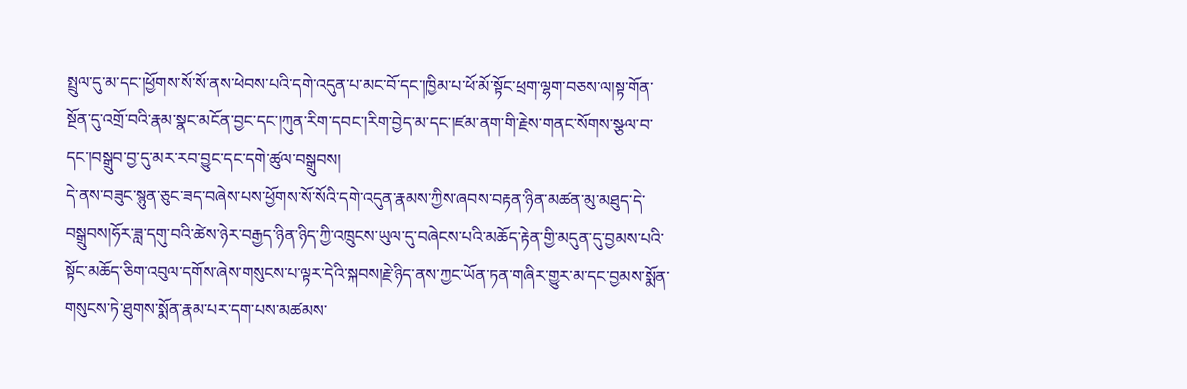སྤྲུལ་དུ་མ་དང་།ཕྱོགས་སོ་སོ་ནས་ཕེབས་པའི་དགེ་འདུན་པ་མང་བོ་དང་།ཁྱིམ་པ་ཕོ་མོ་སྟོང་ཕྲག་ལྷག་བཅས་ལ།སྟ་གོན་སྔོན་དུ་འགྲོ་བའི་རྣམ་སྣང་མངོན་བྱང་དང་།ཀུན་རིག་དབང་།རིག་བྱེད་མ་དང་།ཛམ་ནག་གི་རྗེས་གནང་སོགས་སྩལ་བ་དང་།བསྒྲུབ་བྱ་དུ་མར་རབ་བྱུང་དང་དགེ་ཚུལ་བསྒྲུབས།
དེ་ནས་བཟུང་སྙུན་ཅུང་ཟད་བཞེས་པས་ཕྱོགས་སོ་སོའི་དགེ་འདུན་རྣམས་ཀྱིས་ཞབས་བརྟན་ཉིན་མཚན་མུ་མཐུད་དེ་བསྒྲུབས།ཧོར་ཟླ་དགུ་བའི་ཚེས་ཉེར་བརྒྱད་ཉིན་ཉིད་ཀྱི་འཁྲུངས་ཡུལ་དུ་བཞེངས་པའི་མཆོད་རྟེན་གྱི་མདུན་དུ་བྱམས་པའི་སྟོང་མཆོད་ཅིག་འབུལ་དགོས་ཞེས་གསུངས་པ་ལྟར་དེའི་སྐབས།རྗེ་ཉིད་ནས་ཀྱང་ཡོན་ཏན་གཞིར་གྱུར་མ་དང་བྱམས་སྨོན་གསུངས་ཏེ་ཐུགས་སྨོན་རྣམ་པར་དག་པས་མཚམས་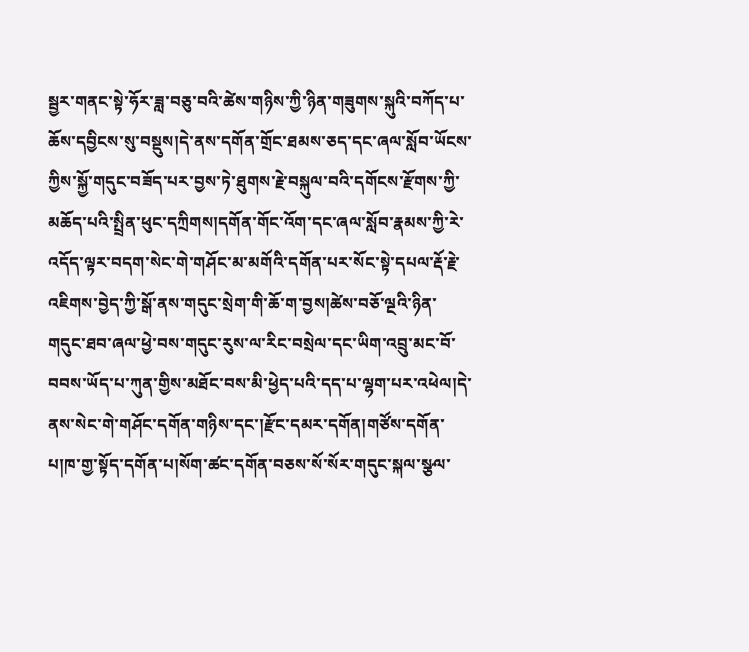སྦྱར་གནང་སྟེ་ཧོར་ཟླ་བཅུ་བའི་ཚེས་གཉིས་ཀྱི་ཉིན་གཟུགས་སྐུའི་བཀོད་པ་ཆོས་དབྱིངས་སུ་བསྡུས།དེ་ནས་དགོན་གྲོང་ཐམས་ཅད་དང་ཞལ་སློབ་ཡོངས་ཀྱིས་སྐྱོ་གདུང་བཟོད་པར་བྱས་ཏེ་ཐུགས་རྗེ་བསྐུལ་བའི་དགོངས་རྫོགས་ཀྱི་མཆོད་པའི་སྤྲིན་ཕུང་དཀྲིགས།དགོན་གོང་འོག་དང་ཞལ་སློབ་རྣམས་ཀྱི་རེ་འདོད་ལྟར་བདག་སེང་གེ་གཤོང་མ་མགོའི་དགོན་པར་སོང་སྟེ་དཔལ་རྡོ་རྗེ་འཇིགས་བྱེད་ཀྱི་སྒོ་ནས་གདུང་སྲེག་གི་ཆོ་ག་བྱས།ཚེས་བཅོ་ལྔའི་ཉིན་གདུང་ཐབ་ཞལ་ཕྱེ་བས་གདུང་རུས་ལ་རིང་བསྲེལ་དང་ཡིག་འབྲུ་མང་བོ་བབས་ཡོད་པ་ཀུན་གྱིས་མཐོང་བས་མི་ཕྱེད་པའི་དད་པ་ལྷག་པར་འཕེལ།དེ་ནས་སེང་གེ་གཤོང་དགོན་གཉིས་དང་།རྫོང་དམར་དགོན།གཙོས་དགོན་པ།ཁ་གྱ་སྟོད་དགོན་པ།སོག་ཚང་དགོན་བཅས་སོ་སོར་གདུང་སྐལ་སྩལ་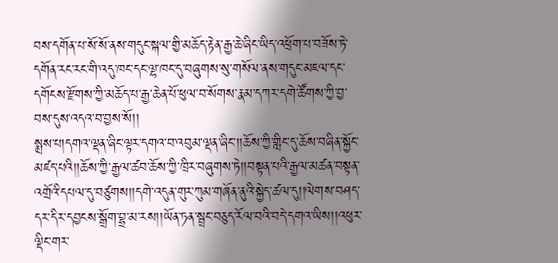བས་དགོན་པ་སོ་སོ་ནས་གདུང་སྐལ་གྱི་མཆོད་རྟེན་རྒྱ་ཆེ་ཞིང་ཡིད་འཕྲོག་པ་བཟོས་ཏེ་དགོན་རང་རང་གི་འདུ་ཁང་དང་ལྷ་ཁང་དུ་བཞུགས་སུ་གསོལ་ནས་གདུང་མཇལ་དང་དགོངས་རྫོགས་ཀྱི་མཆོད་པ་རྒྱ་ཆེན་པོ་ཕུལ་བ་སོགས་རྣམ་དཀར་དགེ་ཚོགས་ཀྱི་བྱ་བས་དུས་འདའ་བ་བྱས་སོ།།
སྨྲས་པ།དགའ་ལྡན་ཞིང་ལྟར་དགའ་བ་འབུམ་ལྡན་ཞིང་།།ཆོས་ཀྱི་གླིང་དུ་ཆོས་བཞིན་སྐྱོང་མཛད་པའི།།ཆོས་ཀྱི་རྒྱལ་ཚབ་ཆོས་ཀྱི་ཁྲིར་བཞུགས་ཏེ།།བསྟན་པའི་རྒྱལ་མཚན་བསྟན་འགྲོའི་དཔལ་དུ་བཙུགས།།དགེ་འདུན་གུར་ཀུམ་གཞོན་ནུའི་སྐྱེད་ཚལ་དུ།།ལེགས་བཤད་དར་དིར་དབྱངས་སྒྲོག་བྷྲ་མ་རས།།ཡོན་ཏན་སྦྲང་བཅུད་རོལ་བའི་བདེ་དགའ་ཡིས།།འཕུར་ལྡིང་གར་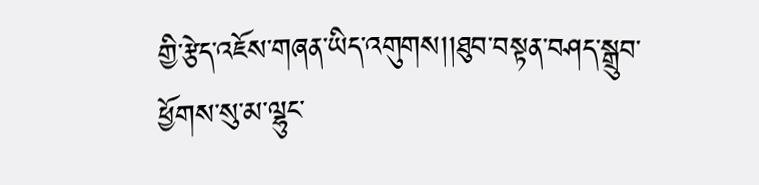གྱི་རྩེད་འཇོས་གཞན་ཡིད་འགུགས།།ཐུབ་བསྟན་བཤད་སྒྲུབ་ཕྱོགས་སུ་མ་ལྷུང་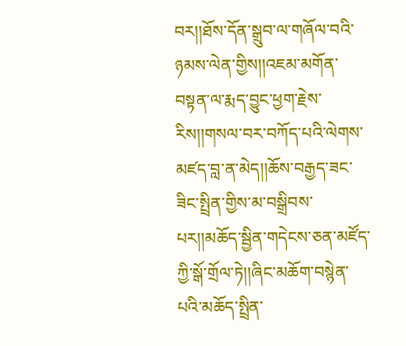བར།།ཐོས་དོན་སྒྲུབ་ལ་གཞོལ་བའི་ཉམས་ལེན་གྱིས།།འཇམ་མགོན་བསྟན་ལ་རྨད་བྱུང་ཕྱག་རྗེས་རིས།།གསལ་བར་བཀོད་པའི་ལེགས་མཛད་བླ་ན་མེད།།ཆོས་བརྒྱད་ཟང་ཟིང་སྤྲིན་གྱིས་མ་བསྒྲིབས་པར།།མཆོད་སྦྱིན་གདེངས་ཅན་མཛོད་ཀྱི་སྒོ་གྲོལ་ཏེ།།ཞིང་མཆོག་བསྙེན་པའི་མཆོད་སྤྲིན་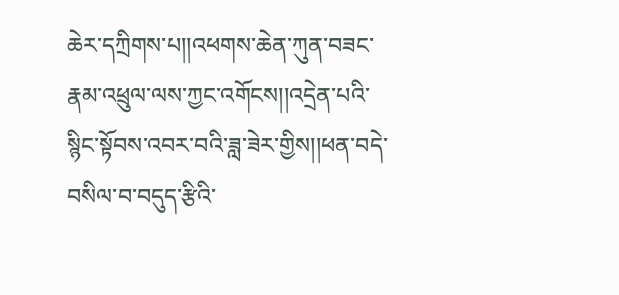ཆེར་དཀྲིགས་པ།།འཕགས་ཆེན་ཀུན་བཟང་རྣམ་འཕྲུལ་ལས་ཀྱང་འགོངས།།འདྲེན་པའི་སྙིང་སྟོབས་འབར་བའི་ཟླ་ཟེར་གྱིས།།ཕན་བདེ་བསིལ་བ་བདུད་རྩིའི་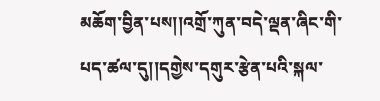མཆོག་བྱིན་པས།།འགྲོ་ཀུན་བདེ་ལྡན་ཞིང་གི་པད་ཚལ་དུ།།དགྱེས་དགུར་རྩེན་པའི་སྐལ་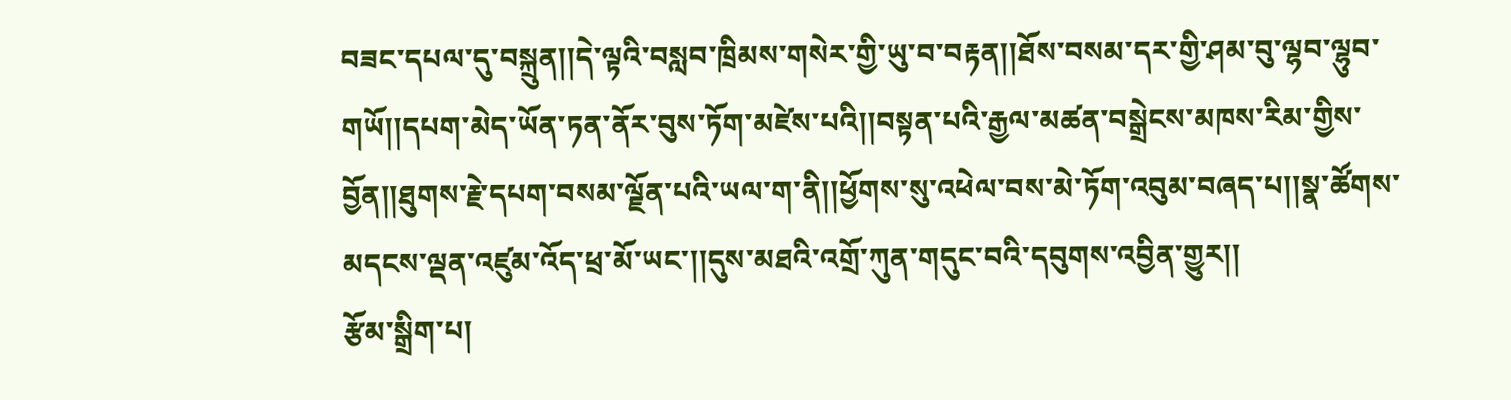བཟང་དཔལ་དུ་བསྐྲུན།།དེ་ལྟའི་བསླབ་ཁྲིམས་གསེར་གྱི་ཡུ་བ་བརྟན།།ཐོས་བསམ་དར་གྱི་ཤམ་བུ་ལྷབ་ལྷུབ་གཡོ།།དཔག་མེད་ཡོན་ཏན་ནོར་བུས་ཏོག་མཛེས་པའི།།བསྟན་པའི་རྒྱལ་མཚན་བསྒྲེངས་མཁས་རིམ་གྱིས་བྱོན།།ཐུགས་རྗེ་དཔག་བསམ་ལྗོན་པའི་ཡལ་ག་ནི།།ཕྱོགས་སུ་འཕེལ་བས་མེ་ཏོག་འབུམ་བཞད་པ།།སྣ་ཚོགས་མདངས་ལྡན་འཛུམ་འོད་ཕྲ་མོ་ཡང་།།དུས་མཐའི་འགྲོ་ཀུན་གདུང་བའི་དབུགས་འབྱིན་གྱུར།།
རྩོམ་སྒྲིག་པ།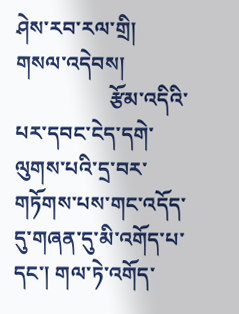ཤེས་རབ་རལ་གྲི།
གསལ་འདེབས།
                  རྩོམ་འདིའི་པར་དབང་ངེད་དགེ་ལུགས་པའི་དྲ་བར་གཏོགས་པས་གང་འདོད་དུ་གཞན་དུ་མི་འགོད་པ་དང་། གལ་ཏེ་འགོད་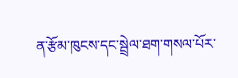ན་རྩོམ་ཁུངས་དང་སྦྲེལ་ཐག་གསལ་པོར་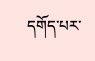དགོད་པར་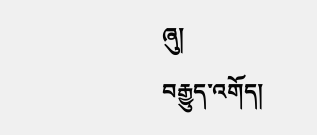ཞུ།
བརྒྱུད་འགོད།